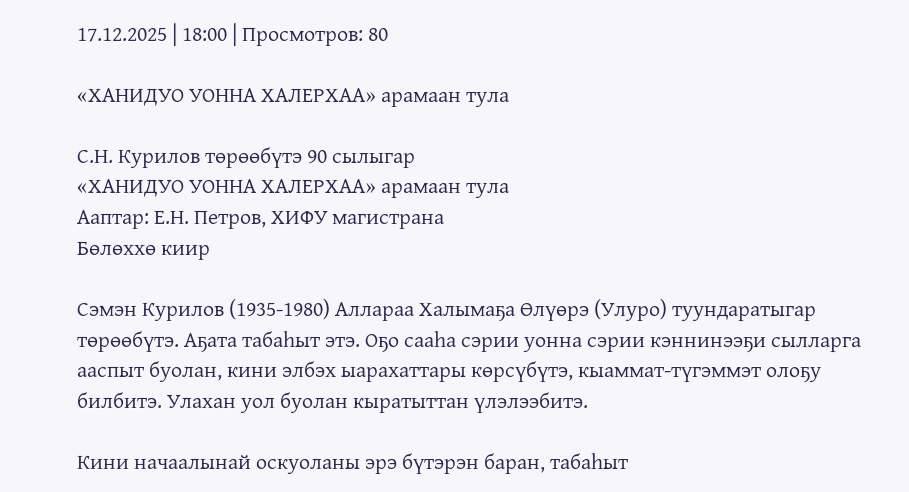17.12.2025 | 18:00 | Просмотров: 80

«ХАНИДУО УОННА ХАЛЕРХАА» арамаан тула

С.Н. Курилов төрөөбүтэ 90 сылыгар
«ХАНИДУО УОННА ХАЛЕРХАА» арамаан тула
Ааптар: Е.Н. Петров, ХИФУ магистрана
Бөлөххө киир

Сэмэн Курилов (1935-1980) Аллараа Халымаҕа Өлүөрэ (Улуро) туундаратыгар төрөөбүтэ. Аҕата табаһыт этэ. Оҕо сааһа сэрии уонна сэрии кэннинээҕи сылларга ааспыт буолан, кини элбэх ыарахаттары көрсүбүтэ, кыаммат-түгэммэт олоҕу билбитэ. Улахан уол буолан кыратыттан үлэлээбитэ.

Кини начаалынай оскуоланы эрэ бүтэрэн баран, табаһыт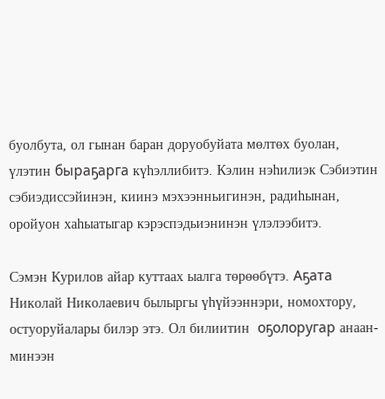буолбута, ол гынан баран доруобуйата мөлтөх буолан, үлэтин быраҕарга күһэллибитэ. Кэлин нэһилиэк Сэбиэтин сэбиэдиссэйинэн, киинэ мэхээнньигинэн, радиһынан, оройуон хаһыатыгар кэрэспэдьиэнинэн үлэлээбитэ.

Сэмэн Курилов айар куттаах ыалга төрөөбүтэ. Аҕата Николай Николаевич былыргы үһүйээннэри, номохтору, остуоруйалары билэр этэ. Ол билиитин  оҕолоругар анаан-минээн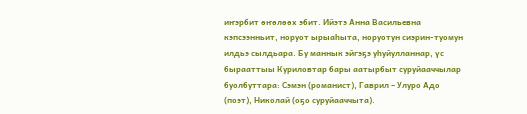иҥэрбит өҥөлөөх эбит. Ийэтэ Анна Васильевна кэпсээнньит, норуот ырыаһыта, норуотун сиэрин-туомун илдьэ сылдьара. Бу маннык эйгэҕэ уһуйулланнар, үс бырааттыы Куриловтар бары аатырбыт суруйааччылар буолбуттара: Сэмэн (романист), Гаврил – Улуро Адо (поэт), Николай (оҕо суруйааччыта).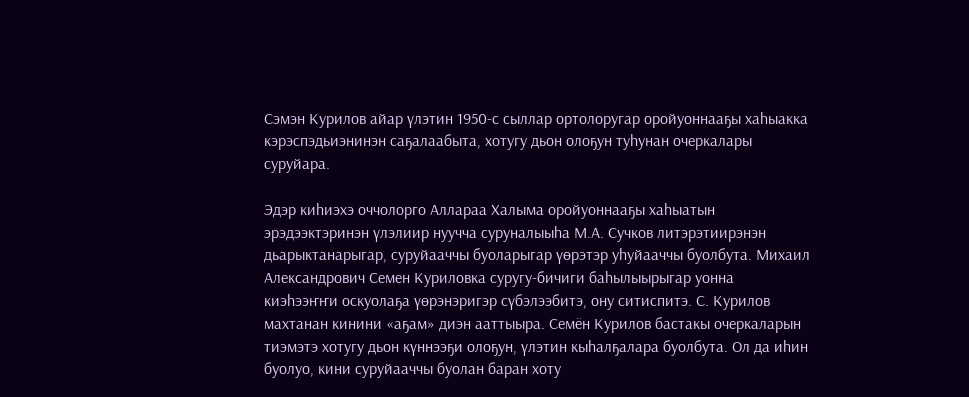Сэмэн Курилов айар үлэтин 1950-с сыллар ортолоругар оройуоннааҕы хаһыакка кэрэспэдьиэнинэн саҕалаабыта, хотугу дьон олоҕун туһунан очеркалары суруйара.

Эдэр киһиэхэ оччолорго Аллараа Халыма оройуоннааҕы хаһыатын  эрэдээктэринэн үлэлиир нуучча суруналыыһа М.А. Сучков литэрэтиирэнэн дьарыктанарыгар, суруйааччы буоларыгар үөрэтэр уһуйааччы буолбута. Михаил Александрович Семен Куриловка суругу-бичиги баһылыырыгар уонна киэһээҥҥи оскуолаҕа үөрэнэригэр сүбэлээбитэ, ону ситиспитэ. С. Курилов махтанан кинини «аҕам» диэн ааттыыра. Семён Курилов бастакы очеркаларын тиэмэтэ хотугу дьон күннээҕи олоҕун, үлэтин кыһалҕалара буолбута. Ол да иһин буолуо, кини суруйааччы буолан баран хоту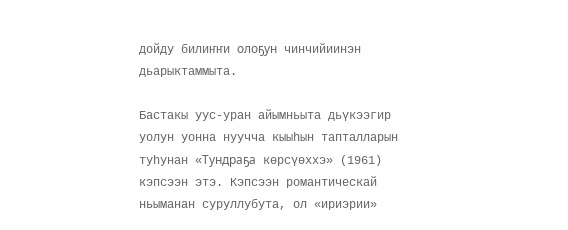дойду билиҥҥи олоҕун чинчийиинэн дьарыктаммыта.

Бастакы уус-уран айымньыта дьүкээгир уолун уонна нуучча кыыһын тапталларын туһунан «Тундраҕа көрсүөххэ» (1961) кэпсээн этэ. Кэпсээн романтическай ньыманан суруллубута, ол «ириэрии»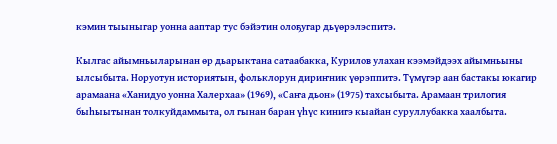кэмин тыыныгар уонна ааптар тус бэйэтин олоҕугар дьүөрэлэспитэ.

Кылгас айымньыларынан өр дьарыктана сатаабакка, Курилов улахан кээмэйдээх айымньыны ылсыбыта. Норуотун историятын, фольклорун дириҥник үөрэппитэ. Түмүгэр аан бастакы юкагир арамаана «Ханидуо уонна Халерхаа» (1969), «Саҥа дьон» (1975) тахсыбыта. Арамаан трилогия быһыытынан толкуйдаммыта, ол гынан баран үһүс кинигэ кыайан суруллубакка хаалбыта.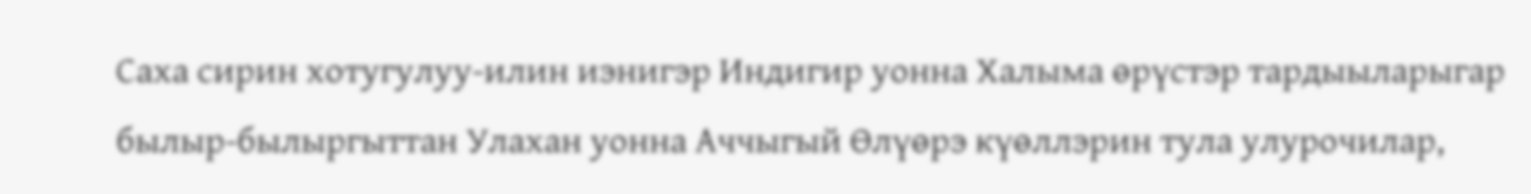Саха сирин хотугулуу-илин иэнигэр Индигир уонна Халыма өрүстэр тардыыларыгар былыр-былыргыттан Улахан уонна Аччыгый Өлүөрэ күөллэрин тула улурочилар,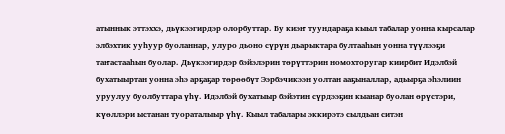атыннык эттэххэ, дьүкээгирдэр олорбуттар. Бу киэҥ туундараҕа кыыл табалар уонна кырсалар элбэхтик ууһуур буоланнар, улуро дьоно сүрүн дьарыктара бултааһын уонна түүлээҕи таҥастааһын буолар. Дьүкээгирдэр бэйэлэрин төрүттэрин номохторугар киирбит Идэлбэй бухатыыртан уонна эһэ арҕаҕар төрөөбүт Ээрбэчикээн уолтан ааҕыналлар, адьырҕа эһэлиин уруулуу буолбуттара үһү. Идэлбэй бухатыыр бэйэтин сүрдээҕин кыанар буолан өрүстэри, күөллэри ыстанан туораталыыр үһү. Кыыл табалары эккирэтэ сылдьан ситэн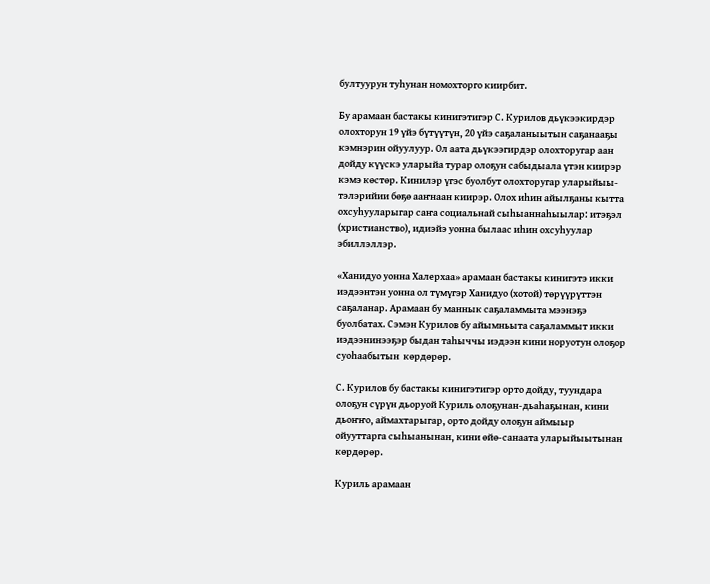бултуурун туһунан номохторго киирбит.

Бу арамаан бастакы кинигэтигэр С. Курилов дьүкээкирдэр олохторун 19 үйэ бүтүүтүн, 20 үйэ саҕаланыытын саҕанааҕы кэмнэрин ойуулуур. Ол аата дьүкээгирдэр олохторугар аан дойду күүскэ уларыйа турар олоҕун сабыдыала үтэн киирэр кэмэ көстөр. Кинилэр үгэс буолбут олохторугар уларыйыы-тэлэрийии бөҕө ааҥнаан киирэр. Олох иһин айылҕаны кытта охсуһууларыгар саҥа социальнай сыһыаннаһыылар: итэҕэл (христианство), идиэйэ уонна былаас иһин охсуһуулар эбиллэллэр.

«Ханидуо уонна Халерхаа» арамаан бастакы кинигэтэ икки иэдээнтэн уонна ол түмүгэр Ханидуо (хотой) төрүүрүттэн саҕаланар. Арамаан бу маннык саҕаламмыта мээнэҕэ буолбатах. Сэмэн Курилов бу айымньыта саҕаламмыт икки иэдээнинээҕэр быдан таһыччы иэдээн кини норуотун олоҕор суоһаабытын  көрдөрөр.

С. Курилов бу бастакы кинигэтигэр орто дойду, туундара олоҕун сүрүн дьоруой Куриль олоҕунан-дьаһаҕынан, кини дьоҥҥо, аймахтарыгар, орто дойду олоҕун аймыыр ойууттарга сыһыанынан, кини өйө-санаата уларыйыытынан көрдөрөр.

Куриль арамаан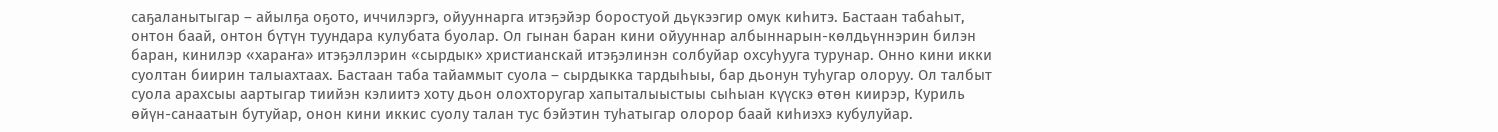саҕаланытыгар – айылҕа оҕото, иччилэргэ, ойууннарга итэҕэйэр боростуой дьүкээгир омук киһитэ. Бастаан табаһыт, онтон баай, онтон бүтүн туундара кулубата буолар. Ол гынан баран кини ойууннар албыннарын-көлдьүннэрин билэн баран, кинилэр «хараҥа» итэҕэллэрин «сырдык» христианскай итэҕэлинэн солбуйар охсуһууга турунар. Онно кини икки суолтан биирин талыахтаах. Бастаан таба тайаммыт суола – сырдыкка тардыһыы, бар дьонун туһугар олоруу. Ол талбыт суола арахсыы аартыгар тиийэн кэлиитэ хоту дьон олохторугар хапыталыыстыы сыһыан күүскэ өтөн киирэр, Куриль өйүн-санаатын бутуйар, онон кини иккис суолу талан тус бэйэтин туһатыгар олорор баай киһиэхэ кубулуйар.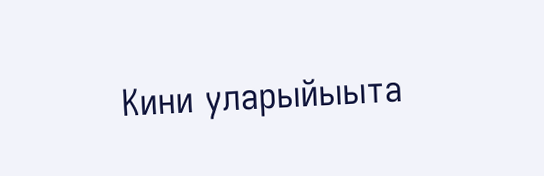Кини уларыйыыта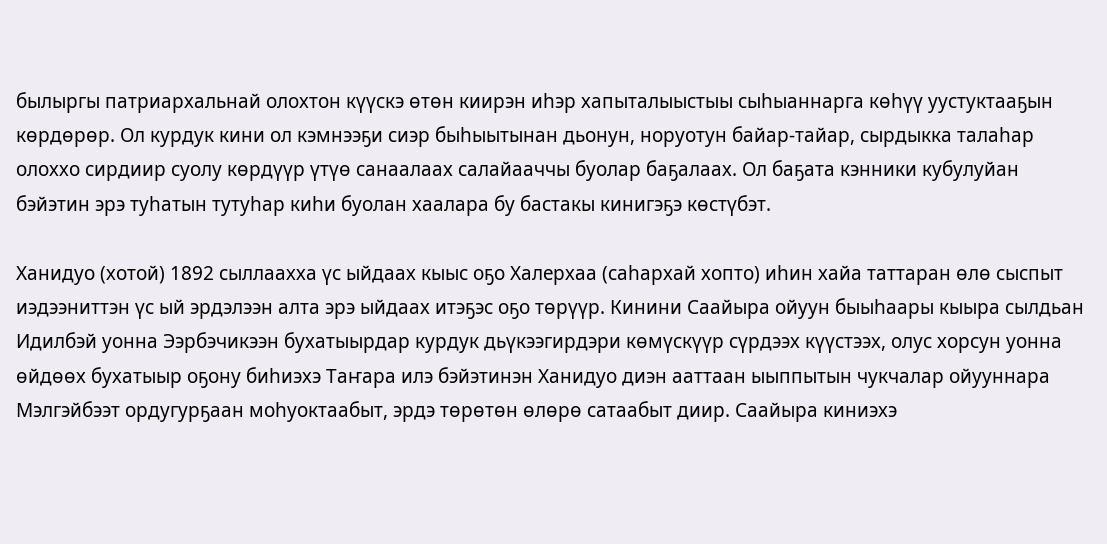былыргы патриархальнай олохтон күүскэ өтөн киирэн иһэр хапыталыыстыы сыһыаннарга көһүү уустуктааҕын көрдөрөр. Ол курдук кини ол кэмнээҕи сиэр быһыытынан дьонун, норуотун байар-тайар, сырдыкка талаһар олоххо сирдиир суолу көрдүүр үтүө санаалаах салайааччы буолар баҕалаах. Ол баҕата кэнники кубулуйан бэйэтин эрэ туһатын тутуһар киһи буолан хаалара бу бастакы кинигэҕэ көстүбэт.

Ханидуо (хотой) 1892 сыллаахха үс ыйдаах кыыс оҕо Халерхаа (саһархай хопто) иһин хайа таттаран өлө сыспыт иэдээниттэн үс ый эрдэлээн алта эрэ ыйдаах итэҕэс оҕо төрүүр. Кинини Саайыра ойуун быыһаары кыыра сылдьан Идилбэй уонна Ээрбэчикээн бухатыырдар курдук дьүкээгирдэри көмүскүүр сүрдээх күүстээх, олус хорсун уонна өйдөөх бухатыыр оҕону биһиэхэ Таҥара илэ бэйэтинэн Ханидуо диэн ааттаан ыыппытын чукчалар ойууннара Мэлгэйбээт ордугурҕаан моһуоктаабыт, эрдэ төрөтөн өлөрө сатаабыт диир. Саайыра киниэхэ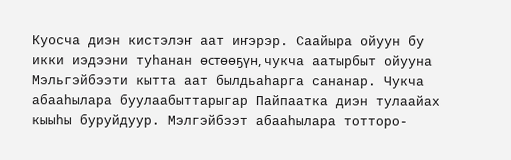Куосча диэн кистэлэҥ аат иҥэрэр. Саайыра ойуун бу икки иэдээни туһанан өстөөҕүн, чукча аатырбыт ойууна Мэльгэйбээти кытта аат былдьаһарга сананар. Чукча абааһылара буулаабыттарыгар Пайпаатка диэн тулаайах кыыһы буруйдуур. Мэлгэйбээт абааһылара тотторо-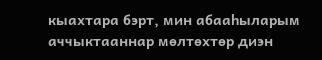кыахтара бэрт, мин абааһыларым аччыктааннар мөлтөхтөр диэн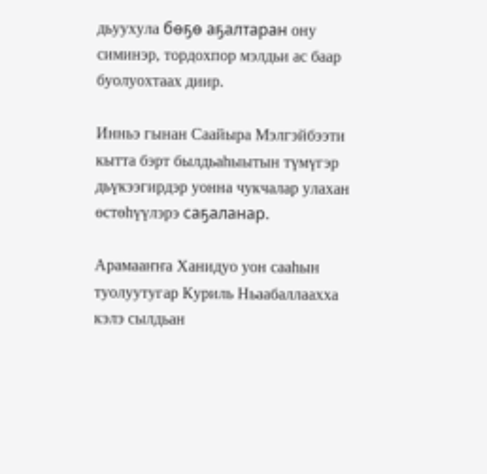дьуухула бөҕө аҕалтаран ону симинэр, тордохпор мэлдьи ас баар буолуохтаах диир.

Инньэ гынан Саайыра Мэлгэйбээти кытта бэрт былдьаһыытын түмүгэр дьүкээгирдэр уонна чукчалар улахан өстөһүүлэрэ саҕаланар.

Арамааҥҥа Ханидуо уон сааһын туолуутугар Куриль Ньаабаллаахха кэлэ сылдьан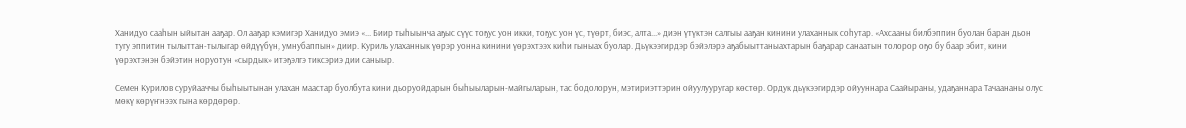Ханидуо сааһын ыйытан ааҕар. Ол ааҕар кэмигэр Ханидуо эмиэ «... Биир тыһыынча аҕыс сүүс тоҕус уон икки, тоҕус уон үс, түөрт, биэс, алта...» диэн үтүктэн салгыы ааҕан кинини улаханнык соһутар. «Ахсааны билбэппин буолан баран дьон тугу эппитин тылыттан-тылыгар өйдүүбүн, умнубаппын» диир. Куриль улаханнык үөрэр уонна кинини үөрэхтээх киһи гыныах буолар. Дьүкээгирдэр бэйэлэрэ аҕабыыттаныахтарын баҕарар санаатын толорор оҕо бу баар эбит, кини үөрэхтэнэн бэйэтин норуотун «сырдык» итэҕэлгэ тиксэриэ дии саныыр.

Семен Курилов суруйааччы быһыытынан улахан маастар буолбута кини дьоруойдарын быһыыларын-майгыларын, тас бодолорун, мэтириэттэрин ойуулууругар көстөр. Ордук дьүкээгирдэр ойууннара Саайыраны, удаҕаннара Тачаананы олус мөкү көрүҥнээх гына көрдөрөр.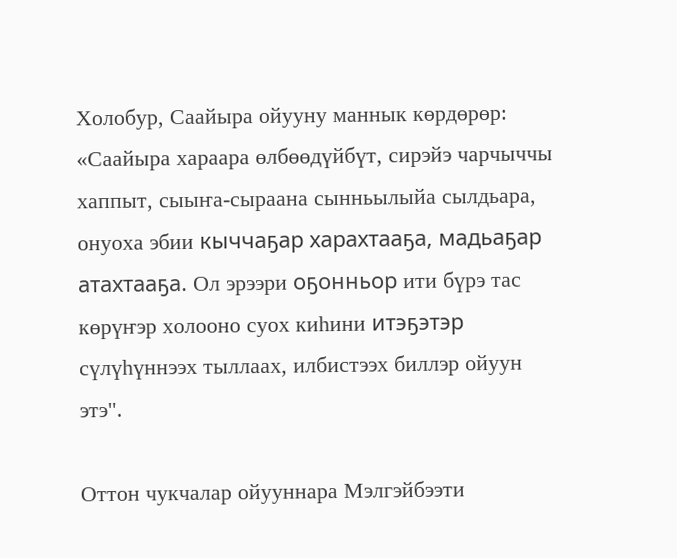Холобур, Саайыра ойууну маннык көрдөрөр: «Саайыра хараара өлбөөдүйбүт, сирэйэ чарчыччы хаппыт, сыыҥа-сыраана сынньылыйа сылдьара, онуоха эбии кыччаҕар харахтааҕа, мадьаҕар атахтааҕа. Ол эрээри оҕонньор ити бүрэ тас көрүҥэр холооно суох киһини итэҕэтэр сүлүһүннээх тыллаах, илбистээх биллэр ойуун этэ".

Оттон чукчалар ойууннара Мэлгэйбээти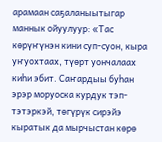арамаан саҕаланыытыгар маннык ойуулуур: «Тас көрүҥүнэн кини суп-суон, кыра уҥуохтаах, түөрт уончалаах киһи эбит. Саҥардыы буһан эрэр моруоска курдук тэп-тэтэркэй, төгүрүк сирэйэ кыратык да мырчыстан көрө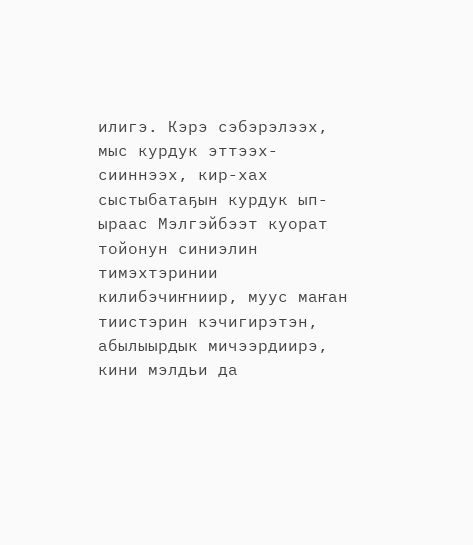илигэ. Кэрэ сэбэрэлээх, мыс курдук эттээх-сииннээх, кир-хах сыстыбатаҕын курдук ып-ыраас Мэлгэйбээт куорат тойонун синиэлин тимэхтэринии килибэчиҥниир, муус маҥан тиистэрин кэчигирэтэн, абылыырдык мичээрдиирэ, кини мэлдьи да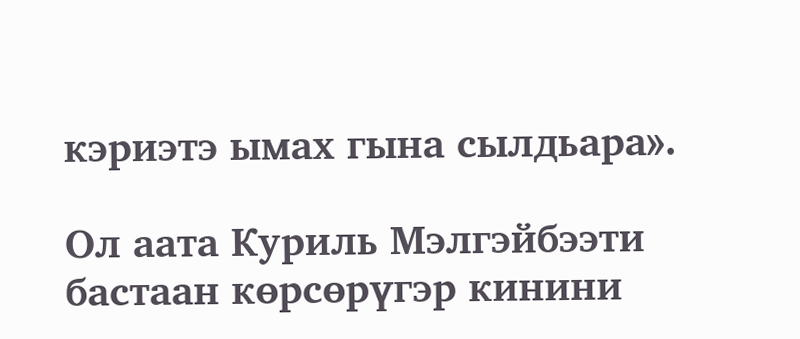кэриэтэ ымах гына сылдьара».

Ол аата Куриль Мэлгэйбээти бастаан көрсөрүгэр кинини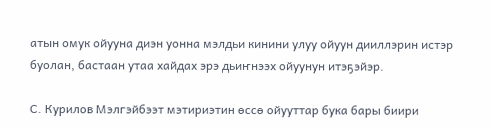атын омук ойууна диэн уонна мэлдьи кинини улуу ойуун дииллэрин истэр буолан, бастаан утаа хайдах эрэ дьиҥнээх ойуунун итэҕэйэр.

С. Курилов Мэлгэйбээт мэтириэтин өссө ойууттар бука бары биири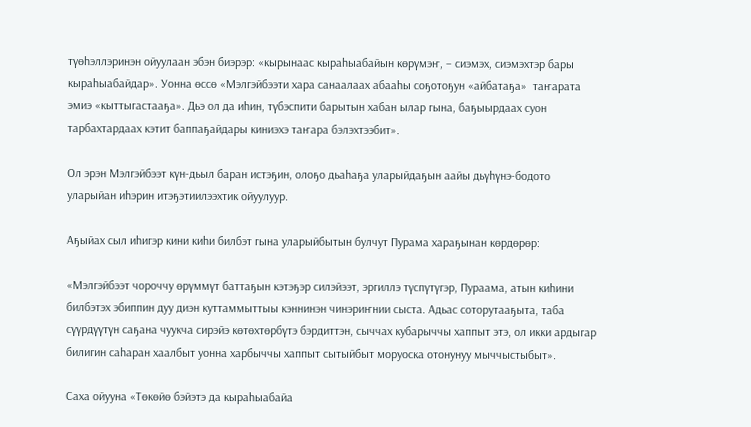түөһэллэринэн ойуулаан эбэн биэрэр: «кырынаас кыраһыабайын көрүмэҥ, – сиэмэх, сиэмэхтэр бары кыраһыабайдар». Уонна өссө «Мэлгэйбээти хара санаалаах абааһы соҕотоҕун «айбатаҕа»  таҥарата эмиэ «кыттыгастааҕа». Дьэ ол да иһин, түбэспити барытын хабан ылар гына, баҕыырдаах суон тарбахтардаах кэтит баппаҕайдары киниэхэ таҥара бэлэхтээбит».

Ол эрэн Мэлгэйбээт күн-дьыл баран истэҕин, олоҕо дьаһаҕа уларыйдаҕын аайы дьүһүнэ-бодото уларыйан иһэрин итэҕэтиилээхтик ойуулуур.

Аҕыйах сыл иһигэр кини киһи билбэт гына уларыйбытын булчут Пурама хараҕынан көрдөрөр:

«Мэлгэйбээт чороччу өрүммүт баттаҕын кэтэҕэр силэйээт, эргиллэ түспүтүгэр, Пураама, атын киһини билбэтэх эбиппин дуу диэн куттаммыттыы кэннинэн чинэриҥнии сыста. Адьас соторутааҕыта, таба сүүрдүүтүн саҕана чуукча сирэйэ көтөхтөрбүтэ бэрдиттэн, сыччах кубарыччы хаппыт этэ, ол икки ардыгар билигин саһаран хаалбыт уонна харбыччы хаппыт сытыйбыт моруоска отонунуу мыччыстыбыт».

Саха ойууна «Төкөйө бэйэтэ да кыраһыабайа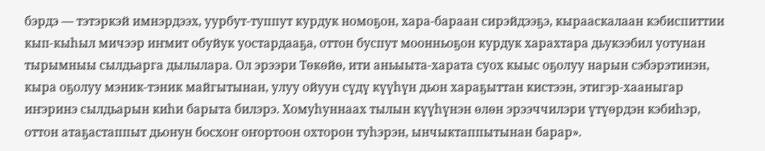бэрдэ — тэтэркэй имнэрдээх, уурбут-туппут курдук номоҕон, хара-бараан сирэйдээҕэ, кырааскалаан кэбиспиттии кып-кыһыл мичээр иҥмит обуйук уостардааҕа, оттон буспут моонньоҕон курдук харахтара дьукээбил уотунан тырымныы сылдьарга дылылара. Ол эрээри Төкөйө, ити аньыыта-харата суох кыыс оҕолуу нарын сэбэрэтинэн, кыра оҕолуу мэник-тэник майгытынан, улуу ойуун сүдү күүһүн дьон хараҕыттан кистээн, этигэр-хааныгар иҥэринэ сылдьарын киһи барыта билэрэ. Хомуһуннаах тылын күүһүнэн өлөн эрээччилэри үтүөрдэн кэбиһэр, оттон атаҕастаппыт дьонун босхоҥ оҥортоон охторон туһэрэн, ынчыктаппытынан барар».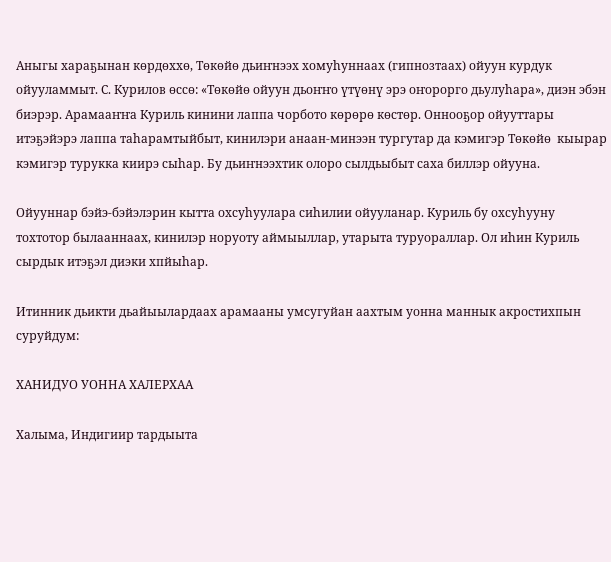Аныгы хараҕынан көрдөххө, Төкөйө дьиҥнээх хомуһуннаах (гипнозтаах) ойуун курдук ойууламмыт. С. Курилов өссө: «Төкөйө ойуун дьоҥҥо үтүөнү эрэ оҥорорго дьулуһара», диэн эбэн биэрэр. Арамааҥҥа Куриль кинини лаппа чорбото көрөрө көстөр. Оннооҕор ойууттары итэҕэйэрэ лаппа таһарамтыйбыт, кинилэри анаан-минээн тургутар да кэмигэр Төкөйө  кыырар кэмигэр турукка киирэ сыһар. Бу дьиҥнээхтик олоро сылдьыбыт саха биллэр ойууна.

Ойууннар бэйэ-бэйэлэрин кытта охсуһуулара сиһилии ойууланар. Куриль бу охсуһууну тохтотор былааннаах, кинилэр норуоту аймыыллар, утарыта туруораллар. Ол иһин Куриль сырдык итэҕэл диэки хпйыһар.

Итинник дьикти дьайыылардаах арамааны умсугуйан аахтым уонна маннык акростихпын суруйдум:

ХАНИДУО УОННА ХАЛЕРХАА

Халыма, Индигиир тардыыта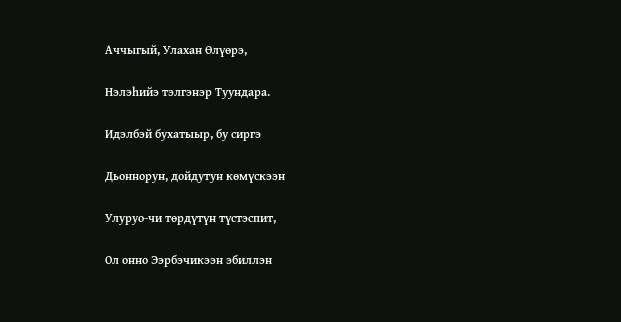Аччыгый, Улахан Өлүөрэ,

Нэлэһийэ тэлгэнэр Туундара.

Идэлбэй бухатыыр, бу сиргэ

Дьоннорун, дойдутун көмүскээн

Улуруо-чи төрдүтүн түстэспит,

Ол онно Ээрбэчикээн эбиллэн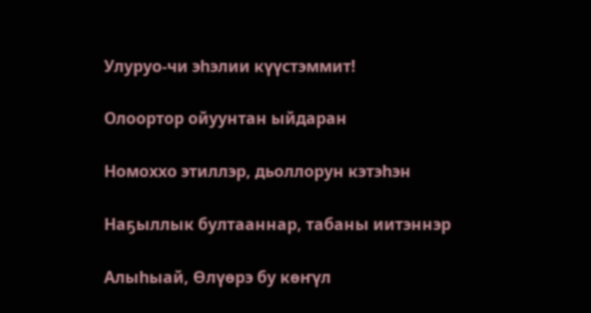Улуруо-чи эһэлии күүстэммит!

Олоортор ойуунтан ыйдаран

Номоххо этиллэр, дьоллорун кэтэһэн

Наҕыллык бултааннар, табаны иитэннэр

Алыһыай, Өлүөрэ бу көҥүл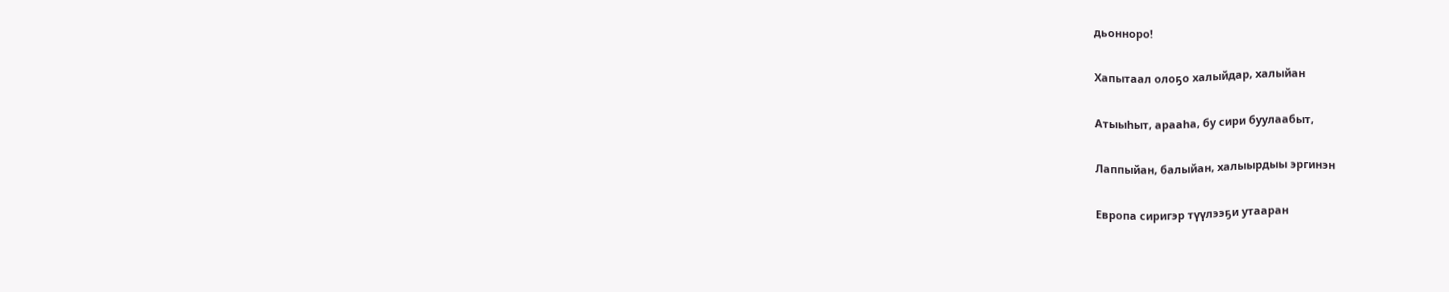дьонноро!

Хапытаал олоҕо халыйдар, халыйан

Атыыһыт, арааһа, бу сири буулаабыт,

Лаппыйан, балыйан, халыырдыы эргинэн

Европа сиригэр түүлээҕи утааран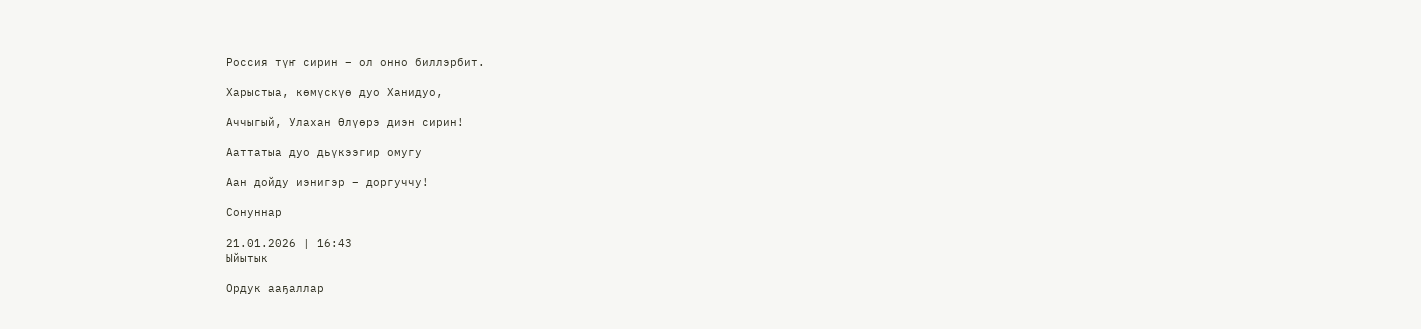Россия түҥ сирин – ол онно биллэрбит.

Харыстыа, көмүскүө дуо Ханидуо,

Аччыгый, Улахан Өлүөрэ диэн сирин!

Ааттатыа дуо дьүкээгир омугу

Аан дойду иэнигэр – доргуччу!

Сонуннар

21.01.2026 | 16:43
Ыйытык

Ордук ааҕаллар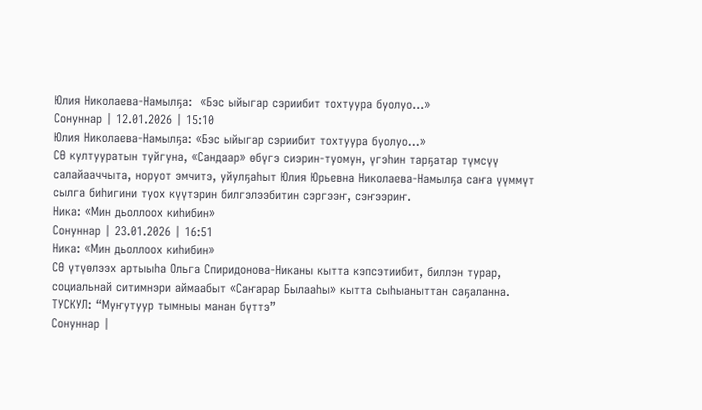Юлия Николаева-Намылҕа:  «Бэс ыйыгар сэриибит тохтуура буолуо...»
Сонуннар | 12.01.2026 | 15:10
Юлия Николаева-Намылҕа: «Бэс ыйыгар сэриибит тохтуура буолуо...»
СӨ култууратын туйгуна, «Сандаар» өбүгэ сиэрин-туомун, үгэһин тарҕатар түмсүү салайааччыта, норуот эмчитэ, уйулҕаһыт Юлия Юрьевна Николаева-Намылҕа саҥа үүммүт сылга биһигини туох күүтэрин билгэлээбитин сэргээҥ, сэҥээриҥ.
Ника: «Мин дьоллоох киһибин»
Сонуннар | 23.01.2026 | 16:51
Ника: «Мин дьоллоох киһибин»
СӨ үтүөлээх артыыһа Ольга Спиридонова-Никаны кытта кэпсэтиибит, биллэн турар, социальнай ситимнэри аймаабыт «Саҥарар Былааһы» кытта сыһыаныттан саҕаланна.
ТУСКУЛ: “Муҥутуур тымныы манан бүттэ”
Сонуннар |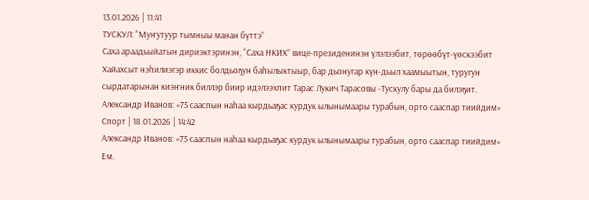13.01.2026 | 11:41
ТУСКУЛ: “Муҥутуур тымныы манан бүттэ”
Саха араадьыйатын дириэктэринэн, “Саха НКИХ” вице-президенинэн үлэлээбит, төрөөбүт-үөскээбит Хайахсыт нэһилиэгэр иккис болдьоҕун баһылыктыыр, бар дьонугар күн-дьыл хаамыытын, туругун сырдатарынан киэҥник биллэр биир идэлээхпит Тарас Лукич Тарасовы -Тускулу бары да билэҕит.
Александр Иванов: «75 сааспын наһаа кырдьаҕас курдук ылынымаары турабын, орто сааспар тиийдим»
Спорт | 18.01.2026 | 14:42
Александр Иванов: «75 сааспын наһаа кырдьаҕас курдук ылынымаары турабын, орто сааспар тиийдим»
Ем.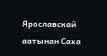Ярославскай аатынан Саха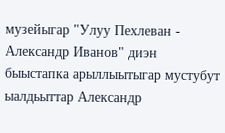музейыгар "Улуу Пехлеван - Александр Иванов" диэн быыстапка арыллыытыгар мустубут ыалдьыттар Александр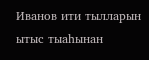Иванов ити тылларын ытыс тыаһынан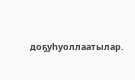доҕуһуоллаатылар.